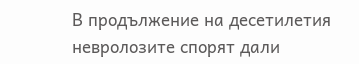В продължение на десетилетия невролозите спорят дали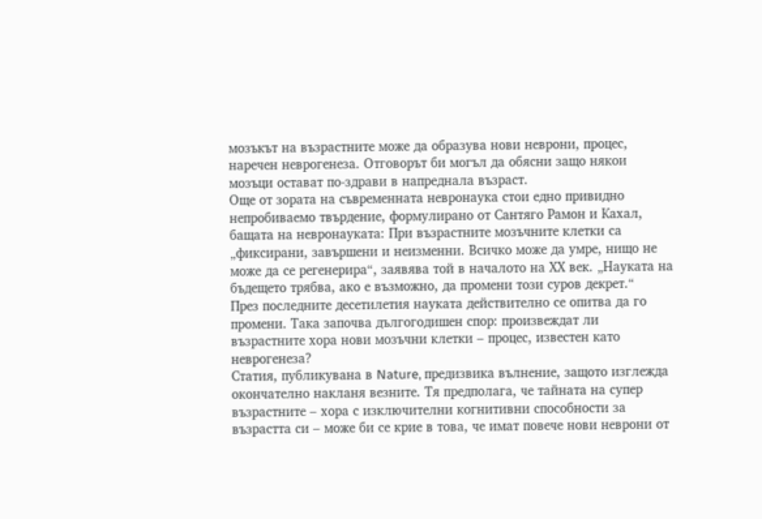мозъкът на възрастните може да образува нови неврони, процес, наречен неврогенеза. Отговорът би могъл да обясни защо някои мозъци остават по-здрави в напреднала възраст.
Още от зората на съвременната невронаука стои едно привидно непробиваемо твърдение, формулирано от Сантяго Рамон и Кахал, бащата на невронауката: При възрастните мозъчните клетки са „фиксирани, завършени и неизменни. Всичко може да умре, нищо не може да се регенерира“, заявява той в началото на ХХ век. „Науката на бъдещето трябва, ако е възможно, да промени този суров декрет.“
През последните десетилетия науката действително се опитва да го промени. Така започва дългогодишен спор: произвеждат ли възрастните хора нови мозъчни клетки – процес, известен като неврогенеза?
Статия, публикувана в Nature, предизвика вълнение, защото изглежда окончателно накланя везните. Тя предполага, че тайната на супер възрастните – хора с изключителни когнитивни способности за възрастта си – може би се крие в това, че имат повече нови неврони от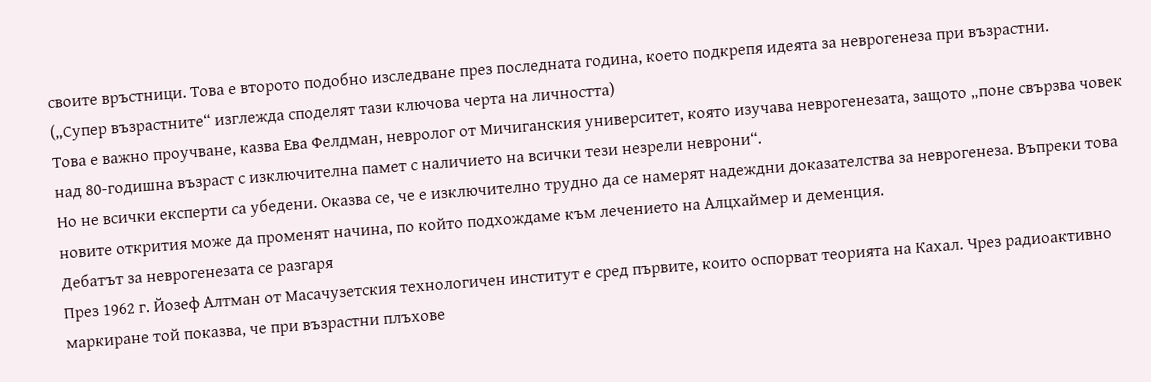своите връстници. Това е второто подобно изследване през последната година, което подкрепя идеята за неврогенеза при възрастни.
(„Супер възрастните“ изглежда споделят тази ключова черта на личността)
Това е важно проучване, казва Ева Фелдман, невролог от Мичиганския университет, която изучава неврогенезата, защото „поне свързва човек над 80-годишна възраст с изключителна памет с наличието на всички тези незрели неврони“.
Но не всички експерти са убедени. Оказва се, че е изключително трудно да се намерят надеждни доказателства за неврогенеза. Въпреки това новите открития може да променят начина, по който подхождаме към лечението на Алцхаймер и деменция.
Дебатът за неврогенезата се разгаря
През 1962 г. Йозеф Алтман от Масачузетския технологичен институт е сред първите, които оспорват теорията на Кахал. Чрез радиоактивно маркиране той показва, че при възрастни плъхове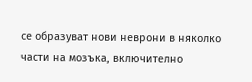се образуват нови неврони в няколко части на мозъка, включително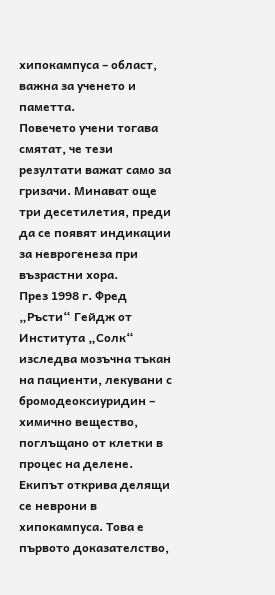хипокампуса – област, важна за ученето и паметта.
Повечето учени тогава смятат, че тези резултати важат само за гризачи. Минават още три десетилетия, преди да се появят индикации за неврогенеза при възрастни хора.
През 1998 г. Фред „Ръсти“ Гейдж от Института „Солк“ изследва мозъчна тъкан на пациенти, лекувани с бромодеоксиуридин – химично вещество, поглъщано от клетки в процес на делене. Екипът открива делящи се неврони в хипокампуса. Това е първото доказателство,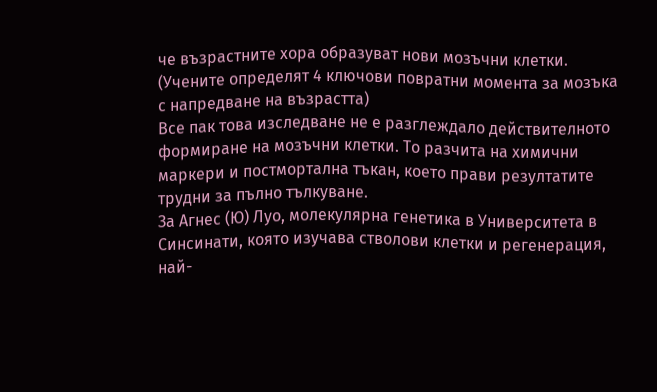че възрастните хора образуват нови мозъчни клетки.
(Учените определят 4 ключови повратни момента за мозъка с напредване на възрастта)
Все пак това изследване не е разглеждало действителното формиране на мозъчни клетки. То разчита на химични маркери и постмортална тъкан, което прави резултатите трудни за пълно тълкуване.
За Агнес (Ю) Луо, молекулярна генетика в Университета в Синсинати, която изучава стволови клетки и регенерация, най-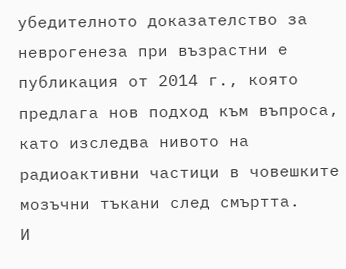убедителното доказателство за неврогенеза при възрастни е публикация от 2014 г., която предлага нов подход към въпроса, като изследва нивото на радиоактивни частици в човешките мозъчни тъкани след смъртта.
И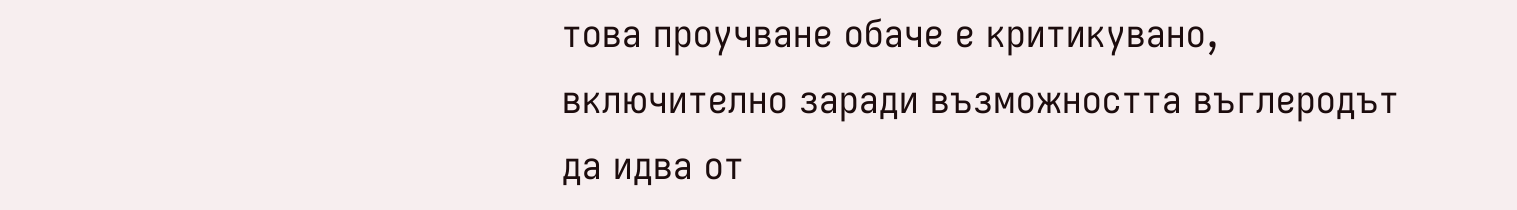това проучване обаче е критикувано, включително заради възможността въглеродът да идва от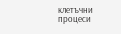клетъчни процеси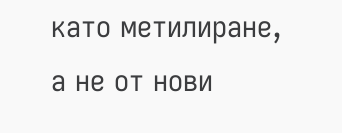като метилиране, а не от нови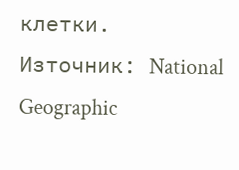клетки.
Източник: National Geographic